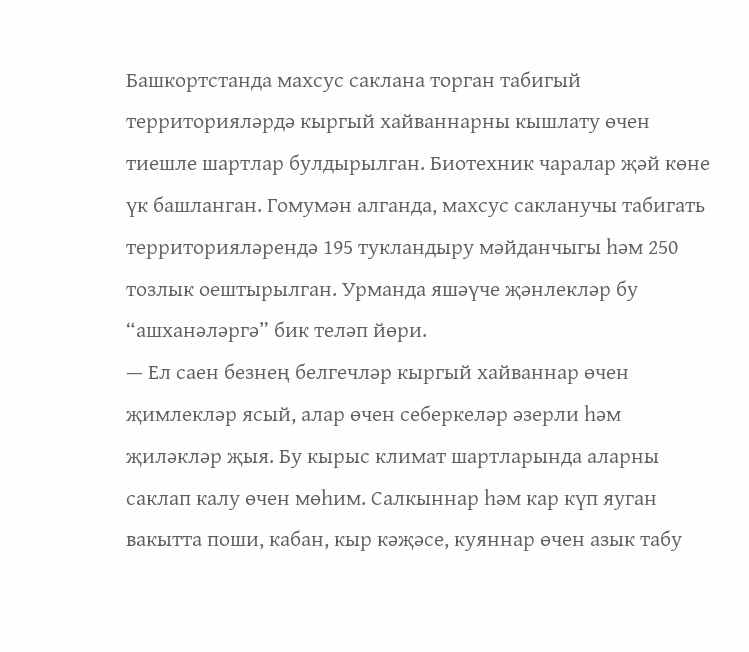Башкортстанда махсус саклана торган табигый территорияләрдә кыргый хайваннарны кышлату өчен тиешле шартлар булдырылган. Биотехник чаралар җәй көне үк башланган. Гомумән алганда, махсус сакланучы табигать территорияләрендә 195 тукландыру мәйданчыгы һәм 250 тозлык оештырылган. Урманда яшәүче җәнлекләр бу “ашханәләргә” бик теләп йөри.
— Ел саен безнең белгечләр кыргый хайваннар өчен җимлекләр ясый, алар өчен себеркеләр әзерли һәм җиләкләр җыя. Бу кырыс климат шартларында аларны саклап калу өчен мөһим. Салкыннар һәм кар күп яуган вакытта поши, кабан, кыр кәҗәсе, куяннар өчен азык табу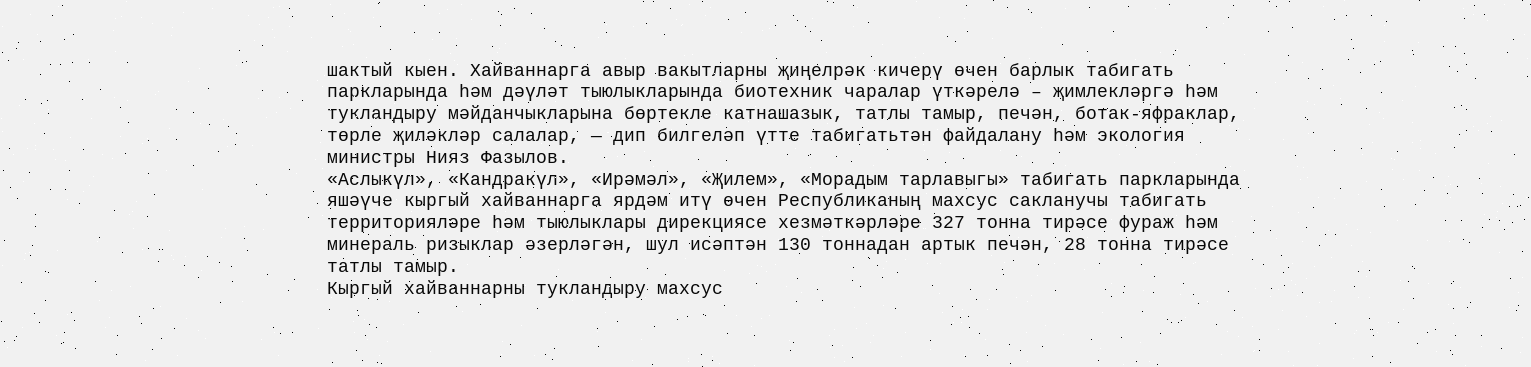шактый кыен. Хайваннарга авыр вакытларны җиңелрәк кичерү өчен барлык табигать паркларында һәм дәүләт тыюлыкларында биотехник чаралар үткәрелә – җимлекләргә һәм тукландыру мәйданчыкларына бөртекле катнашазык, татлы тамыр, печән, ботак-яфраклар, төрле җиләкләр салалар, — дип билгеләп үтте табигатьтән файдалану һәм экология министры Нияз Фазылов.
«Аслыкүл», «Кандракүл», «Ирәмәл», «Җилем», «Морадым тарлавыгы» табигать паркларында яшәүче кыргый хайваннарга ярдәм итү өчен Республиканың махсус сакланучы табигать территорияләре һәм тыюлыклары дирекциясе хезмәткәрләре 327 тонна тирәсе фураж һәм минераль ризыклар әзерләгән, шул исәптән 130 тоннадан артык печән, 28 тонна тирәсе татлы тамыр.
Кыргый хайваннарны тукландыру махсус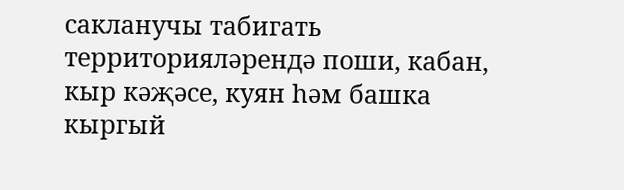сакланучы табигать территорияләрендә поши, кабан, кыр кәҗәсе, куян һәм башка кыргый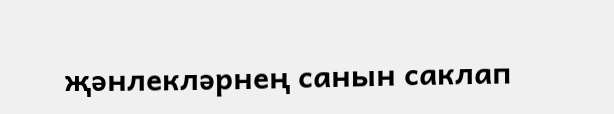җәнлекләрнең санын саклап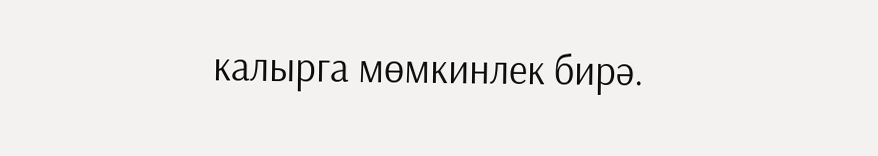калырга мөмкинлек бирә.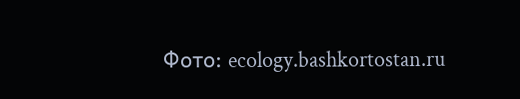Фото: ecology.bashkortostan.ru